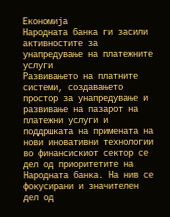Економија
Народната банка ги засили активностите за унапредување на платежните услуги
Развивањето на платните системи, создавањето простор за унапредување и развивање на пазарот на платежни услуги и поддршката на примената на нови иновативни технологии во финансискиот сектор се дел од приоритетите на Народната банка. На нив се фокусирани и значителен дел од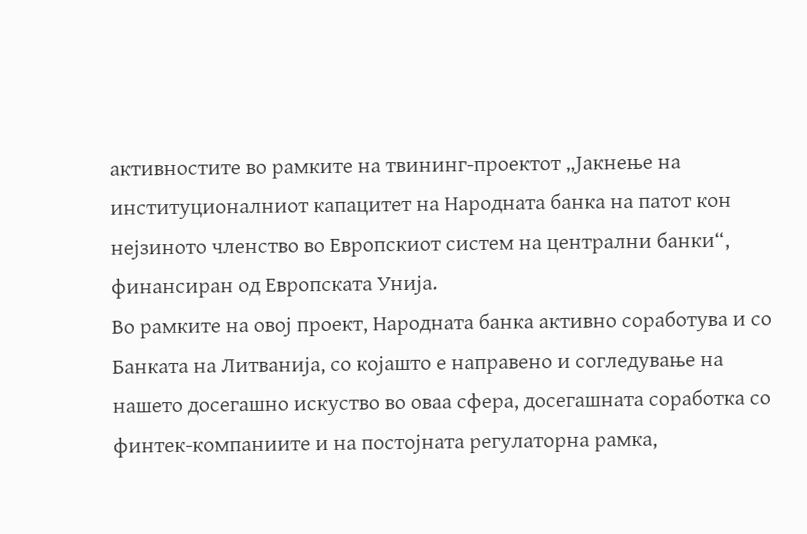активностите во рамките на твининг-проектот „Јакнење на институционалниот капацитет на Народната банка на патот кон нејзиното членство во Европскиот систем на централни банки“, финансиран од Европската Унија.
Во рамките на овој проект, Народната банка активно соработува и со Банката на Литванија, со којашто е направено и согледување на нашето досегашно искуство во оваа сфера, досегашната соработка со финтек-компаниите и на постојната регулаторна рамка,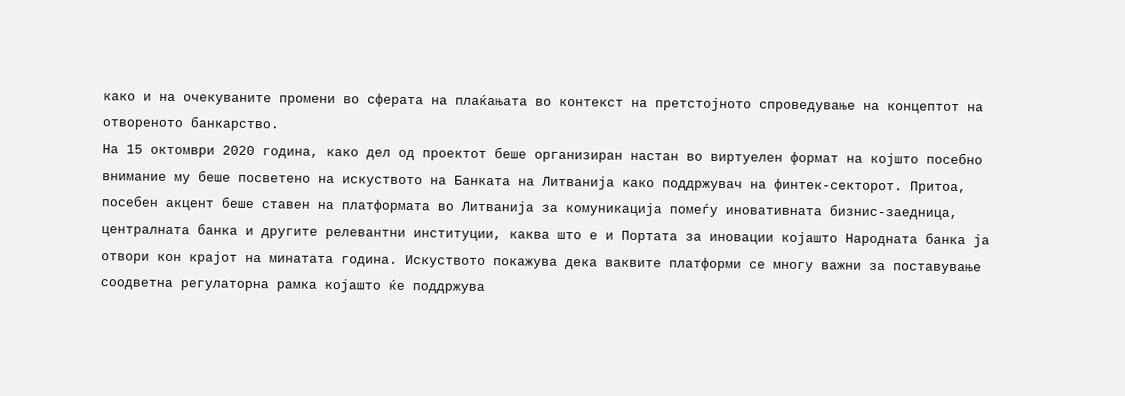како и на очекуваните промени во сферата на плаќањата во контекст на претстојното спроведување на концептот на отвореното банкарство.
На 15 октомври 2020 година, како дел од проектот беше организиран настан во виртуелен формат на којшто посебно внимание му беше посветено на искуството на Банката на Литванија како поддржувач на финтек-секторот. Притоа, посебен акцент беше ставен на платформата во Литванија за комуникација помеѓу иновативната бизнис-заедница, централната банка и другите релевантни институции, каква што е и Портата за иновации којашто Народната банка ја отвори кон крајот на минатата година. Искуството покажува дека ваквите платформи се многу важни за поставување соодветна регулаторна рамка којашто ќе поддржува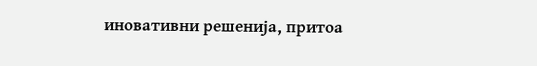иновативни решенија, притоа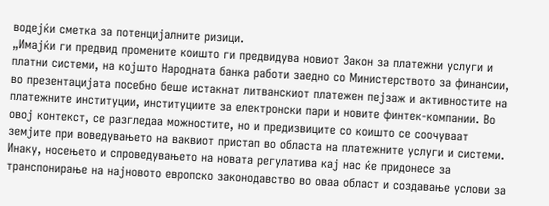водејќи сметка за потенцијалните ризици.
„Имајќи ги предвид промените коишто ги предвидува новиот Закон за платежни услуги и платни системи, на којшто Народната банка работи заедно со Министерството за финансии, во презентацијата посебно беше истакнат литванскиот платежен пејзаж и активностите на платежните институции, институциите за електронски пари и новите финтек-компании. Во овој контекст, се разгледаа можностите, но и предизвиците со коишто се соочуваат земјите при воведувањето на ваквиот пристап во областа на платежните услуги и системи. Инаку, носењето и спроведувањето на новата регулатива кај нас ќе придонесе за транспонирање на најновото европско законодавство во оваа област и создавање услови за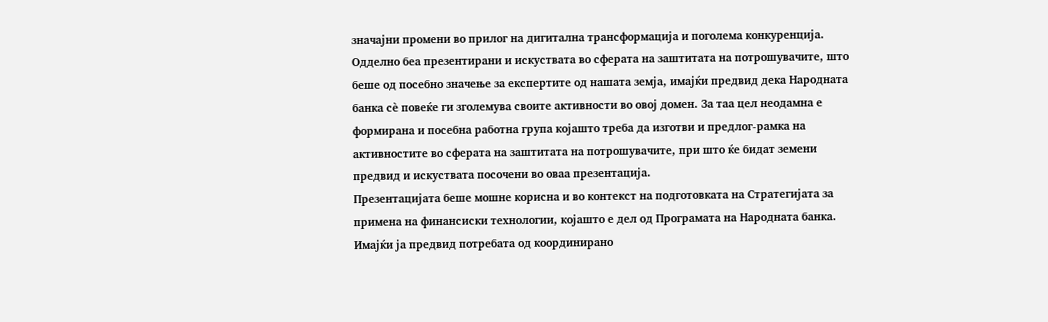значајни промени во прилог на дигитална трансформација и поголема конкуренција.
Одделно беа презентирани и искуствата во сферата на заштитата на потрошувачите, што беше од посебно значење за експертите од нашата земја, имајќи предвид дека Народната банка сѐ повеќе ги зголемува своите активности во овој домен. За таа цел неодамна е формирана и посебна работна група којашто треба да изготви и предлог-рамка на активностите во сферата на заштитата на потрошувачите, при што ќе бидат земени предвид и искуствата посочени во оваа презентација.
Презентацијата беше мошне корисна и во контекст на подготовката на Стратегијата за примена на финансиски технологии, којашто е дел од Програмата на Народната банка.
Имајќи ја предвид потребата од координирано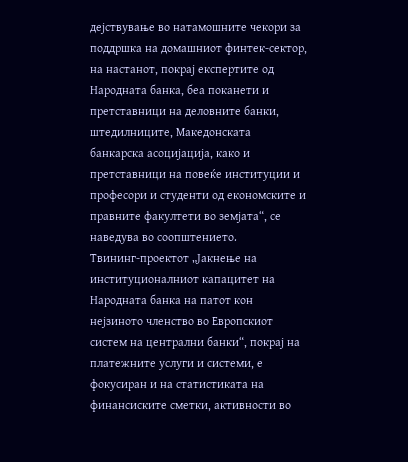дејствување во натамошните чекори за поддршка на домашниот финтек-сектор, на настанот, покрај експертите од Народната банка, беа поканети и претставници на деловните банки, штедилниците, Македонската банкарска асоцијација, како и претставници на повеќе институции и професори и студенти од економските и правните факултети во земјата“, се наведува во соопштението.
Твининг-проектот „Јакнење на институционалниот капацитет на Народната банка на патот кон нејзиното членство во Европскиот систем на централни банки“, покрај на платежните услуги и системи, е фокусиран и на статистиката на финансиските сметки, активности во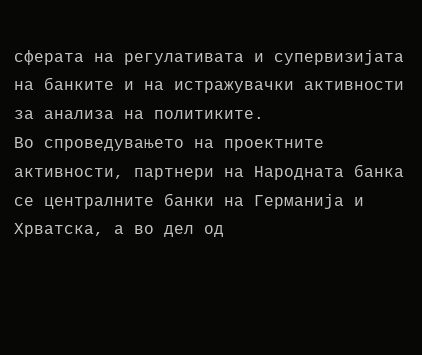сферата на регулативата и супервизијата на банките и на истражувачки активности за анализа на политиките.
Во спроведувањето на проектните активности, партнери на Народната банка се централните банки на Германија и Хрватска, а во дел од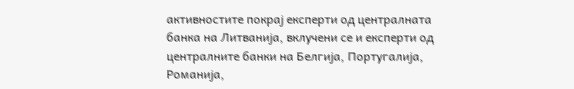активностите покрај експерти од централната банка на Литванија, вклучени се и експерти од централните банки на Белгија, Португалија, Романија,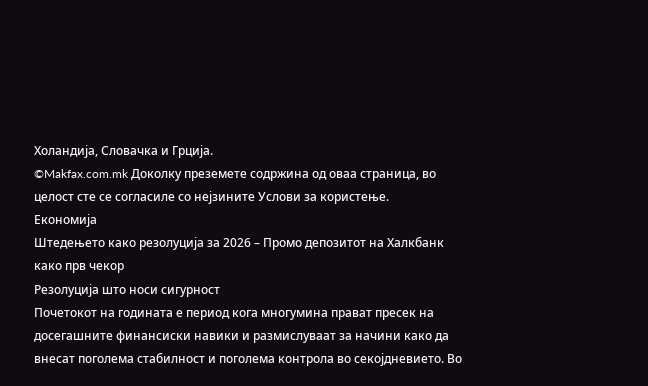Холандија, Словачка и Грција.
©Makfax.com.mk Доколку преземете содржина од оваа страница, во целост сте се согласиле со нејзините Услови за користење.
Економија
Штедењето како резолуција за 2026 – Промо депозитот на Халкбанк како прв чекор
Резолуција што носи сигурност
Почетокот на годината е период кога многумина прават пресек на досегашните финансиски навики и размислуваат за начини како да внесат поголема стабилност и поголема контрола во секојдневието. Во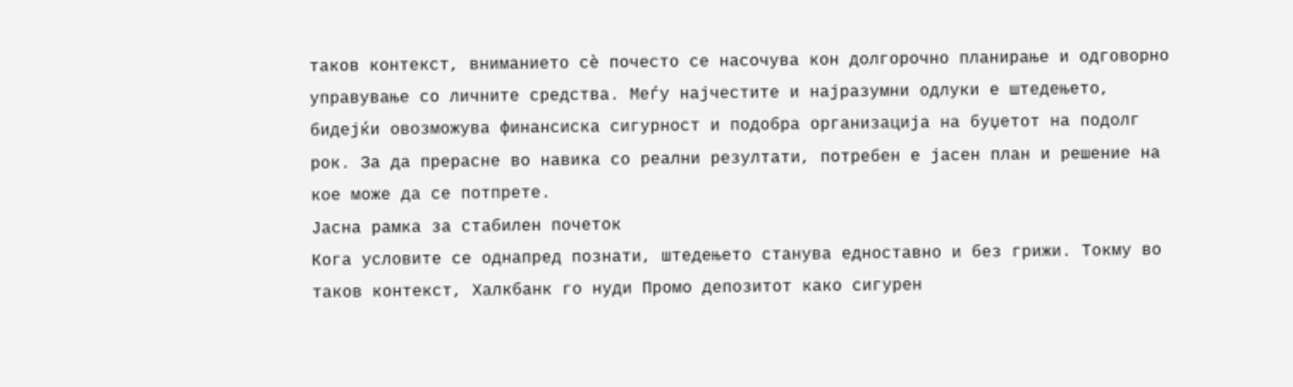таков контекст, вниманието сè почесто се насочува кон долгорочно планирање и одговорно управување со личните средства. Меѓу најчестите и најразумни одлуки е штедењето, бидејќи овозможува финансиска сигурност и подобра организација на буџетот на подолг рок. За да прерасне во навика со реални резултати, потребен е јасен план и решение на кое може да се потпрете.
Јасна рамка за стабилен почеток
Кога условите се однапред познати, штедењето станува едноставно и без грижи. Токму во таков контекст, Халкбанк го нуди Промо депозитот како сигурен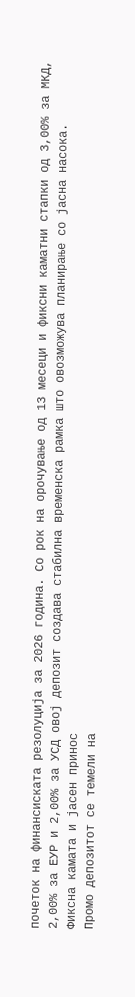почеток на финансиската резолуција за 2026 година. Со рок на орочување од 13 месеци и фиксни каматни стапки oд 3,00% за МКД, 2,00% за ЕУР и 2,00% за УСД овој депозит создава стабилна временска рамка што овозможува планирање со јасна насока.
Фиксна камата и јасен принос
Промо депозитот се темели на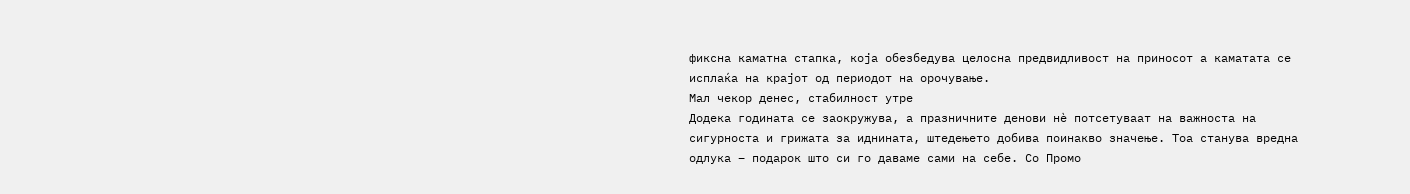фиксна каматна стапка, која обезбедува целосна предвидливост на приносот а каматата се исплаќа на крајот од периодот на орочување.
Мал чекор денес, стабилност утре
Додека годината се заокружува, а празничните денови нè потсетуваат на важноста на сигурноста и грижата за иднината, штедењето добива поинакво значење. Тоа станува вредна одлука – подарок што си го даваме сами на себе. Со Промо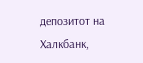депозитот на Халкбанк,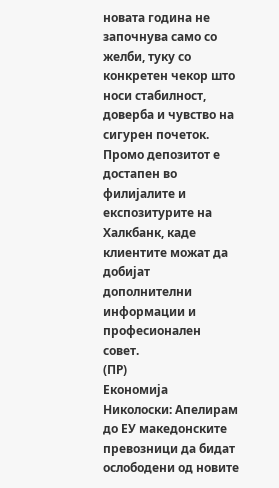новата година не започнува само со желби, туку со конкретен чекор што носи стабилност, доверба и чувство на сигурен почеток.
Промо депозитот е достапен во филијалите и експозитурите на Халкбанк, каде клиентите можат да добијат дополнителни информации и професионален совет.
(ПР)
Економија
Николоски: Апелирам до ЕУ македонските превозници да бидат ослободени од новите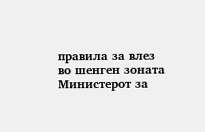правила за влез во шенген зоната
Министерот за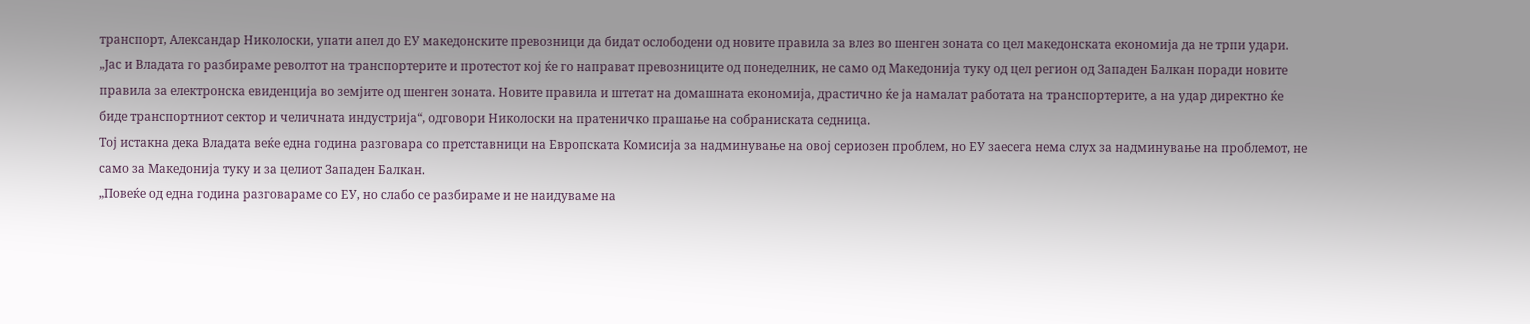транспорт, Александар Николоски, упати апел до ЕУ македонските превозници да бидат ослободени од новите правила за влез во шенген зоната со цел македонската економија да не трпи удари.
„Јас и Владата го разбираме револтот на транспортерите и протестот кој ќе го направат превозниците од понеделник, не само од Македонија туку од цел регион од Западен Балкан поради новите правила за електронска евиденција во земјите од шенген зоната. Новите правила и штетат на домашната економија, драстично ќе ја намалат работата на транспортерите, а на удар директно ќе биде транспортниот сектор и челичната индустрија“, одговори Николоски на пратеничко прашање на собраниската седница.
Тој истакна дека Владата веќе една година разговара со претставници на Европската Комисија за надминување на овој сериозен проблем, но ЕУ заесега нема слух за надминување на проблемот, не само за Македонија туку и за целиот Западен Балкан.
„Повеќе од една година разговараме со ЕУ, но слабо се разбираме и не наидуваме на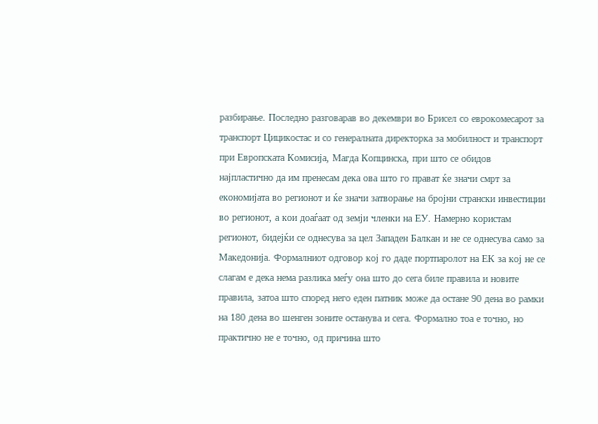разбирање. Последно разговарав во декември во Брисел со еврокомесарот за транспорт Цицикостас и со генералната директорка за мобилнoст и транспорт при Европската Комисија, Магда Копцинска, при што се обидов најпластично да им пренесам дека ова што го прават ќе значи смрт за економијата во регионот и ќе значи затворање на бројни странски инвестиции во регионот, а кои доаѓаат од земји членки на ЕУ. Намерно користам регионот, бидејќи се однесува за цел Западен Балкан и не се однесува само за Македонија. Формалниот одговор кој го даде портпаролот на ЕК за кој не се слагам е дека нема разлика меѓу она што до сега биле правила и новите правила, затоа што според него еден патник може да остане 90 дена во рамки на 180 дена во шенген зоните останува и сега. Формално тоа е точно, но практично не е точно, од причина што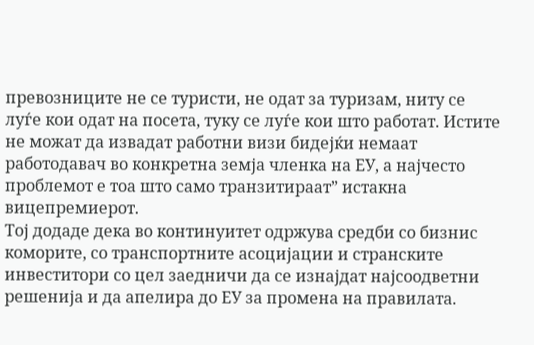превозниците не се туристи, не одат за туризам, ниту се луѓе кои одат на посета, туку се луѓе кои што работат. Истите не можат да извадат работни визи бидејќи немаат работодавач во конкретна земја членка на ЕУ, а најчесто проблемот е тоа што само транзитираат” истакна вицепремиерот.
Тој додаде дека во континуитет одржува средби со бизнис коморите, со транспортните асоцијации и странските инвеститори со цел заедничи да се изнајдат најсоодветни решенија и да апелира до ЕУ за промена на правилата.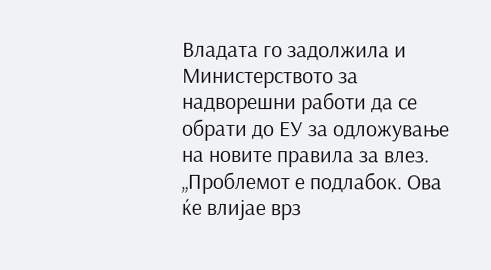Владата го задолжила и Министерството за надворешни работи да се обрати до ЕУ за одложување на новите правила за влез.
„Проблемот е подлабок. Ова ќе влијае врз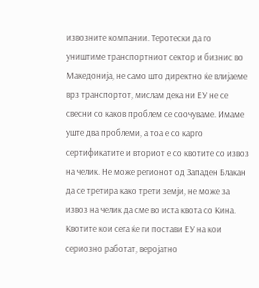извозните компании. Теротески да го уништиме транспортниот сектор и бизнис во Македонија, не само што директно ќе влијаеме врз транспортот, мислам дека ни ЕУ не се свесни со каков проблем се соочуваме. Имаме уште два проблеми, а тоа е со карго сертификатите и вториот е со квотите со извоз на челик. Не може регионот од Западен Блакан да се третира како трети земји, не може за извоз на челик да сме во иста квота со Кина. Квотите кои сега ќе ги постави ЕУ на кои сериозно работат, веројатно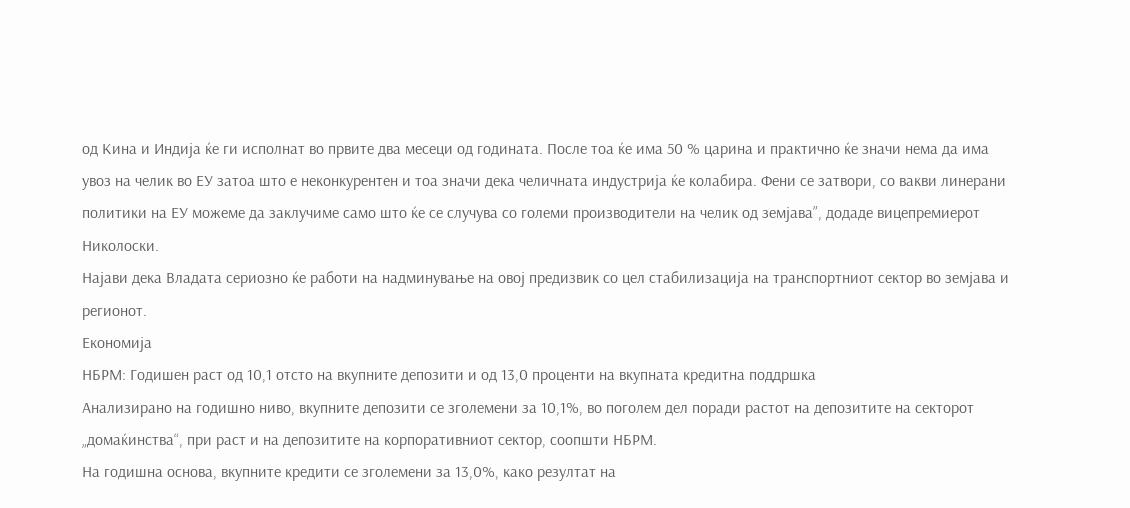од Кина и Индија ќе ги исполнат во првите два месеци од годината. После тоа ќе има 50 % царина и практично ќе значи нема да има увоз на челик во ЕУ затоа што е неконкурентен и тоа значи дека челичната индустрија ќе колабира. Фени се затвори, со вакви линерани политики на ЕУ можеме да заклучиме само што ќе се случува со големи производители на челик од земјава”, додаде вицепремиерот Николоски.
Најави дека Владата сериозно ќе работи на надминување на овој предизвик со цел стабилизација на транспортниот сектор во земјава и регионот.
Економија
НБРМ: Годишен раст од 10,1 отсто на вкупните депозити и од 13,0 проценти на вкупната кредитна поддршка
Анализирано на годишно ниво, вкупните депозити се зголемени за 10,1%, во поголем дел поради растот на депозитите на секторот „домаќинства“, при раст и на депозитите на корпоративниот сектор, соопшти НБРМ.
На годишна основа, вкупните кредити се зголемени за 13,0%, како резултат на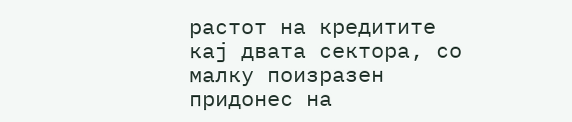растот на кредитите кај двата сектора, со малку поизразен придонес на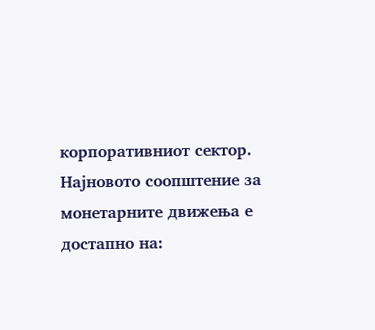корпоративниот сектор.
Најновото соопштение за монетарните движења е достапно на: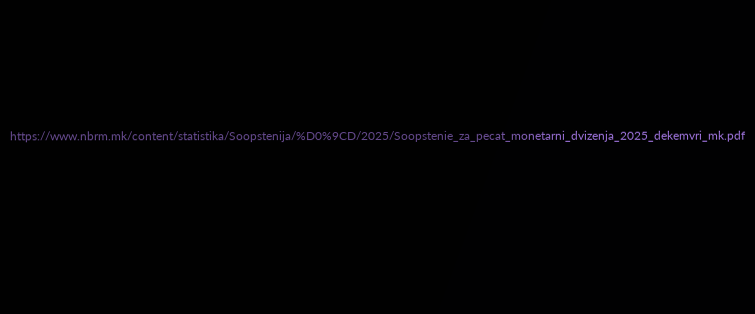https://www.nbrm.mk/content/statistika/Soopstenija/%D0%9CD/2025/Soopstenie_za_pecat_monetarni_dvizenja_2025_dekemvri_mk.pdf